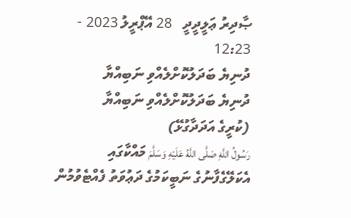ޞާދިރު ޢަލީދީދީ   28 އޭޕްރީލު 2023 - 12:23
ދުނިޔެ ބަދަލުކޮށްލެއްވި ނަބިއްޔާ
ދުނިޔެ ބަދަލުކޮށްލެއްވި ނަބިއްޔާ
(ކުރީގެ އަދަދާގުޅޭ)
رَسُولُ اللَّهِ صَلَّى اللَّهُ عَلَيْهِ وَسَلَّمَ މައްކާގައި އެކަލޭގެފާނުގެ ނަބީކަމުގެ ދަޢުވަތު ފެއްޓެވުމުން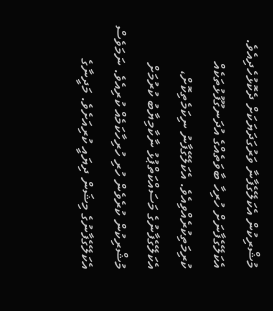މުޝްރިކުން އެކަލޭގެފާނާ ވަރުގަދަޔަކަށް ދެކޮޅުހެދިއެވެ. އެކަލޭގެފާނަށް ހުރިހާ ބާވަތެއްގެ އުދަނގޫފުޅުތަކެއް ކުރިމަތިކުރެއްވިއެވެ. އެކަލޭގެފާނު ނިކަމެތިކޮށް، އެކަލޭގެފާނުގެ މަސައްކަތްޕުޅު ނާކާމިޔާބު ކުރުމަށް މުޝްރިކުން ކުރެވެން ހުރި ހުރިހާކަމެއް ކުރިއެވެ. ނަމަވެސް އެކަލޭގެފާނުގެ މިޝަން ދިޔައީ ކުރިއަށެވެ. މަދީނާގެ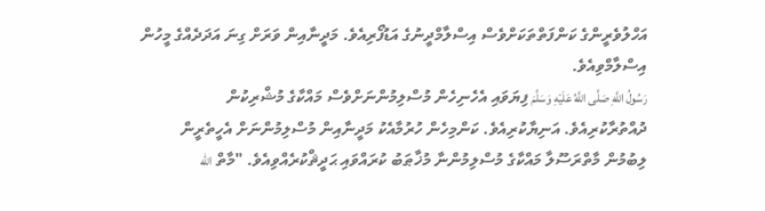އަހްލުވެރީންގެ ކަންފަތްތަކަށްވެސް އިސްލާމްދީނުގެ އަޑުފޯރިއެވެ. މަދީނާއިން ވަރަށް ގިނަ އަދަދެއްގެ މީހުން އިސްލާމްވިއެވެ.
رَسُولُ اللَّهِ صَلَّى اللَّهُ عَلَيْهِ وَسَلَّمَ ފިޔަވައި އެހެނިހެން މުސްލިމުންނަށްވެސް މައްކާގެ މުޝްރިކުން ދުއްތުރާކުރިއެވެ. އަނިޔާކުރިއެވެ. ކަންމިހެން ހުރުމާއެކު މަދީނާއިން މުސްލިމުންނަށް އެހީތެރީން ލިބުމުން މާތްރަސޫލާ މައްކާގެ މުސްލިމުންނާ މުޚާޠަބު ކުރައްވައި ޙަދީޘްކުރެއްވިއެވެ. "މާތް الله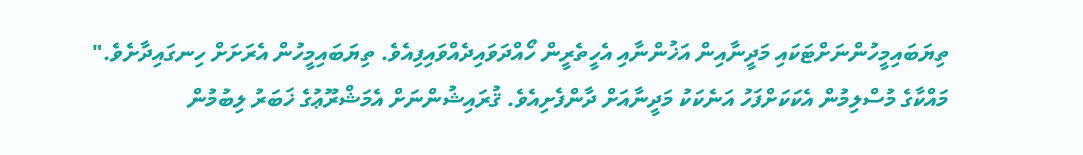ތިޔަބައިމީހުންނަށްޓަކައި މަދީނާއިން އަޚުންނާއި އެހީތެރީން ހޯއްދަވައިދެއްވައިފިއެވެ. ތިޔަބައިމީހުން އެރަށަށް ހިނގައިދާށެވެ."
މައްކާގެ މުސްލިމުން އެކަކަށްފަހު އަނެކަކު މަދީނާއަށް ދާންފެށިއެވެ. ޤުރައިޝުންނަށް އެމަޝްރޫޢުގެ ޚަބަރު ލިބުމުން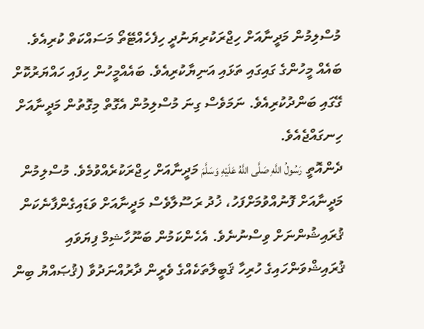މުސްލިމުން މަދީނާއަށް ހިޖްރަކުރިޔަނުދީ ހިފެހެއްޓޭތޯ މަސައްކަތް ކުރިއެވެ. ބައެއް މީހުންގެ ގައިގައި ތަޅައި އަނިޔާކުރިއެވެ. ބައެއްމީހުން ހިފައި ހައްޔަރުކޮށް ގޭގައި ބަންދުކުރިއެވެ. ނަމަވެސް ގިނަ މުސްލިމުން އެގޮތް މިގޮތުން މަދީނާއަށް ހިނގައްޖެއެވެ.
ދެންއޮތީ رَسُولُ اللَّهِ صَلَّى اللَّهُ عَلَيْهِ وَسَلَّمَ މަދީނާއަށް ހިޖްރަކުރެއްވުމެވެ. މުސްލިމުން މަދީނާއަށް ފޮނުއްވުމަށްފަހު، ޚުދު ރަސޫލާވެސް މަދީނާއަށް ވަޑައިގެންފާނެކަން ޤުރައިޝުންނަށް ވިސްނުނެވެ. އެހެންކަމުން ބަނޫހާޝިމް ފިޔަވައި ޤުރައިޝްވަންހައިގެ ހުރިހާ ޤަބީލާތަކެއްގެ ވެރީން ދާރުއްނަދުވާ (ޤުޞައްޔު ބިން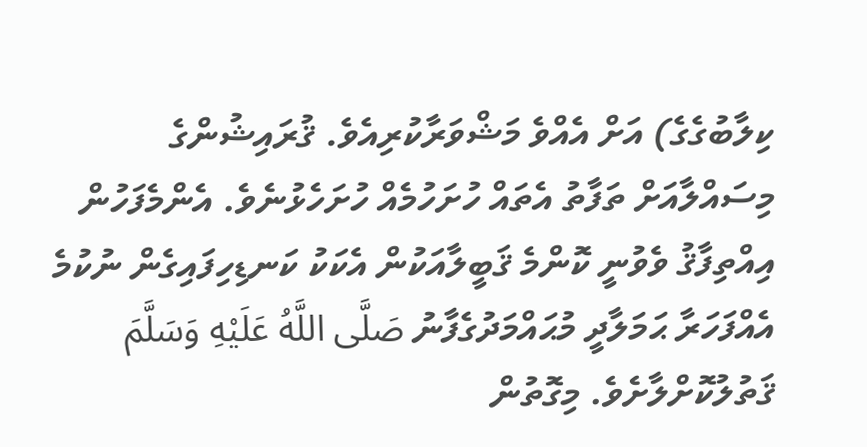ކިލާބުގެގެ) އަށް އެއްވެ މަޝްވަރާކުރިއެވެ. ޤުރައިޝުންގެ މިސައްލާއަށް ތަފާތު އެތައް ހުށަހުމެއް ހުށަހެޅުނެވެ. އެންމެފަހުން އިއްތިފާޤު ވެވުނީ ކޮންމެ ޤަބީލާއަކުން އެކަކު ކަނޑިހިފައިގެން ނުކުމެ އެއްފަހަރާ ޙަމަލާދީ މުޙައްމަދުގެފާނު صَلَّى اللَّهُ عَلَيْهِ وَسَلَّمَ ޤަތުލުކޮށްލާށެވެ. މިގޮތުން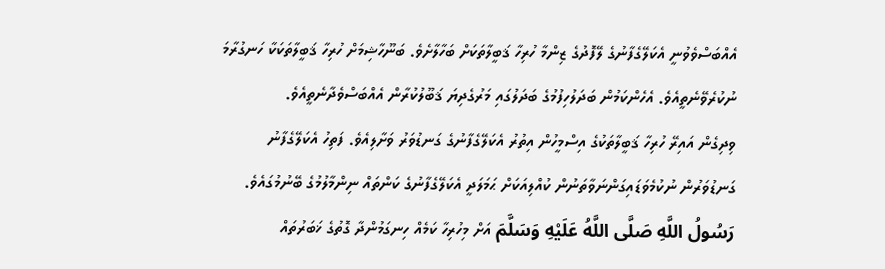އެއްބަސްވެވުނީ އެކަލޭގެފާނުގެ ލޭފޮދުގެ ޒިންމާ ހުރިހާ ޤަބީލާތަކަށް ބަހާލާށެވެ. ބަނޫހާޝިމަށް ހުރިހާ ޤަބީލާތަކަކާ ހަނގުރާމަ ނުކުރެވޭނެތީއެވެ. އެހެންކަމުން ބަދަލުހިފުމުގެ ބަދަލުގައި މަރުގެދިޔަ ޤަބޫލުކުރާން އެއްބަސްވެދާނެތީއެވެ.
ވިދިގެން އައިރޭ ހުރިހާ ޤަބީލާތަކުގެ އިސްމީހުން އިތުރު އެކަލޭގެފާނުގެ ގަނޑުވަރު ވަށާލިއެވެ. ފަތިހު އެކަލޭގެފާނު ގަނޑުވަރުން ނުކުމެވަޑައިގަންނަވާތަނުން ކުއްލިއަކަށް ޙަމަލަދީ އެކަލޭގެފާނުގެ ކަންތައް ނިންމާލުމުގެ ބޭނުމުގައެވެ.
رَسُولُ اللَّهِ صَلَّى اللَّهُ عَلَيْهِ وَسَلَّمَ އަށް މިހުރިހާ ކަމެއް ހިނގަމުންދާ ގޮތުގެ ޚަބަރުތައް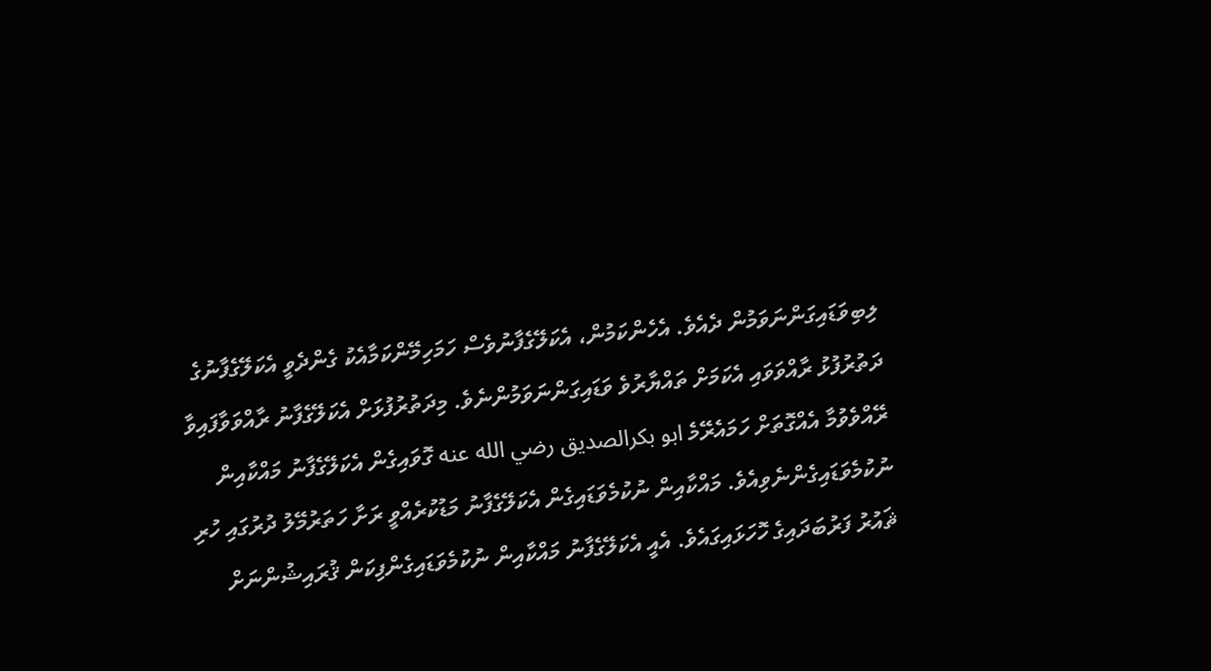ލިބިވަޑައިގަންނަވަމުން ދެއެވެ. އެހެންކަމުން، އެކަލޭގެފާނުވެސް ހަމަހިމޭންކަމާއެކު ގެންދެވީ އެކަލޭގެފާނުގެ ދަތުރުފުޅު ރާއްވަވައި އެކަމަށް ތައްޔާރުވެ ވަޑައިގަންނަވަމުންނެވެ. މިދަތުރުފުޅަށް އެކަލޭގެފާނު ރާއްވަވާފައިވާ ރޭއްވެވުމާ އެއްގޮތަށް ހަމައެރޭމެ ابو بكرالصديق رضي الله عنه ގޮވައިގެން އެކަލޭގެފާނު މައްކާއިން ނުކުމެވަޑައިގެންނެވިއެވެ. މައްކާއިން ނުކުމެވަޑައިގެން އެކަލޭގެފާނު މަޑުކުރެއްވީ ރަށާ ހަތަރުމޭލު ދުރުގައި ހުރި ޘައުރު ފަރުބަދައިގެ ހޮހަޅައިގައެވެ. އެއީ އެކަލޭގެފާނު މައްކާއިން ނުކުމެވަޑައިގެންފިކަން ޤުރައިޝުންނަށް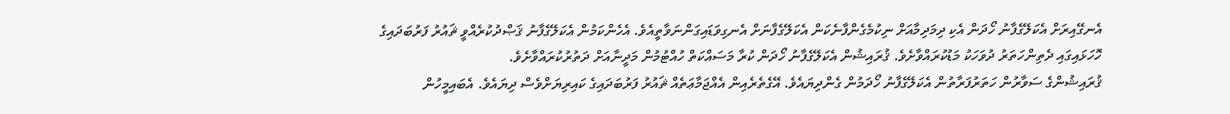އެނގޭއިރަށް އެކަލޭގެފާނު ހޯދަން އެކި ދިމަދިމާއަށް ނިކުމެގެންފާނެކަން އެކަލޭގެފާނަށް އެނގިވަޑައިގަންނަވާތީއެވެ. އެހެންކަމުން އެކަލޭގެފާނު ޤަޞްދުކުރެއްވީ ޘައުރު ފަރުބަދައިގެ ހޮހަޅައިގައި ދެތިންހަތަރު ދުވަހަކު މަޑުކުރައްވާށެވެ. ޤުރައިޝުން އެކަލޭގެފާނު ހޯދަން ކުރާ މަސައްކަތް ހުއްޓުމުން މަދީނާއަށް ދަތުރުކުރައްވާށެވެ.
ޤުރައިޝުންގެ ސަވާރުން ހަތަރުފަރާތުން އެކަލޭގެފާނު ހޯދަމުން ގެންދިޔައެވެ. އޭގެތެރެއިން އެއްޖަމާޢަތެއް ޘައުރު ފަރުބަދައިގެ ކައިރިޔަށްވެސް ދިޔައެވެ. އެބައިމީހުން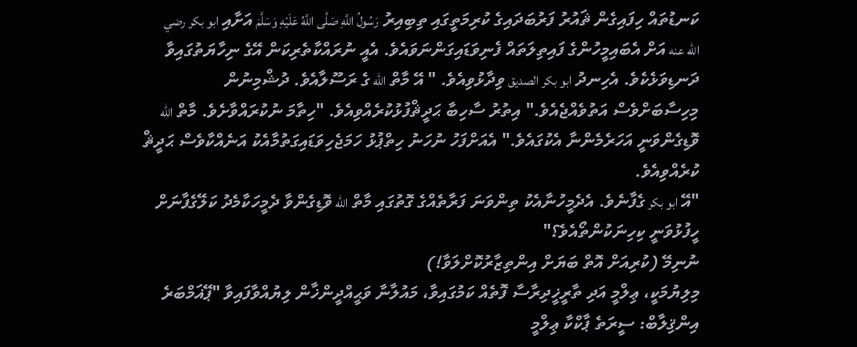ކަނޑުތައް ހިފައިގެން ޘައުރު ފަރުބަދައިގެ ކުރިމަތީގައި ތިބިއިރު رَسُولُ اللَّهِ صَلَّى اللَّهُ عَلَيْهِ وَسَلَّمَ އަށާއި ابو بكر رضي الله عنه އަށް އެބައިމީހުންގެ ފައިތިލަތައް ފެނިވަޑައިގަންނަވައެވެ. އެއީ ނުރައްކާތެރިކަން އޭގެ ނިހާޔަތުގައިވާ ދަނޑިވަޅެކެވެ. އެހިނދު ابو بكر الصديق ވިދާޅުވިއެވެ. " އޭ މާތް الله ގެ ރަސޫލާއެވެ. ދުޝްމިނުން މިހިސާބަށްވެސް އަތުވެއްޖެއެވެ." އިތުރު ސާހިބާ ޙަދީޘްފުޅުކުރެއްވިއެވެ. "ހިތާމަ ނުކުރައްވާށެވެ. މާތް الله ވޮޑިގެންވަނީ އަހަރެމެންނާ އެކުގައެވެ." އެއަށްފަހު ނުހަނު ހިތްޕުޅު ހަމަޖެހިވަޑައިގަތުމާއެކު އަނެއްކާވެސް ޙަދީޘް ކުރެއްވިއެވެ.
"އޭ ابو بكر ގެފާނެވެ. އެދެމީހުނާއެކު ތިންވަނަ ފަރާތެއްގެ ގޮތުގައި މާތް الله ވޮޑިގެންވާ ދެމީހަކާމެދު ކަލޭގެފާނަށް ހީފުޅުވަނީ ކިހިނަކުންތޯއެވެ؟"
ނުނިމޭ (ކުރިއަށް އޮތް ބަޔަށް އިންތިޒާރުކޮށްލަވާ!)
މިލިޔުމަކީ، ޢިލްމީ އަދި ތާރީޚީދިރާސާ ފޮތެއް ކަމުގައިވާ، މައުލާނާ ވަޙީއްދީންޚާން ލިޔުއްވާފައިވާ "ޕޭޣަމްބަރެ އިންޤިލާބް: ސީރަތެ ޕާކްކާ ޢިލްމީ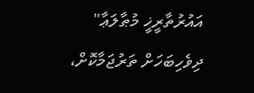އައުރުތާރީޚީ މުޠާލަޢާ" ދިވެހިބަހަށް ތަރުޖަމާކޮށް،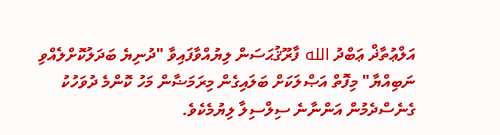އަލްޢުތާޛް ޢަބްދު الله ފާރޫޤުޙަސަން ލިޔުއްވާފައިވާ "ދުނިޔެ ބަދަލުކޮށްލެއްވި ނަބިއްޔާ" މިފޮތް އަޞްލަކަށް ބަލައިގެން މިރަމަޟާން މަހު ކޮންމެ ދުވަހުކު ގެނެސްދެމުން އަންނާނެ ސިލްސިލާ ލިޔުމެކެވެ.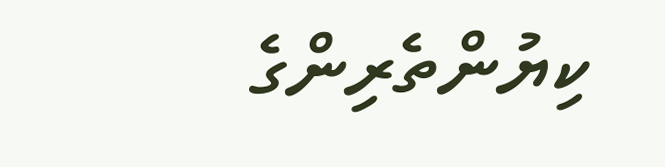ކިޔުންތެރިންގެ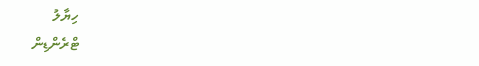ހިޔާލު
ޓްރެންޑިން